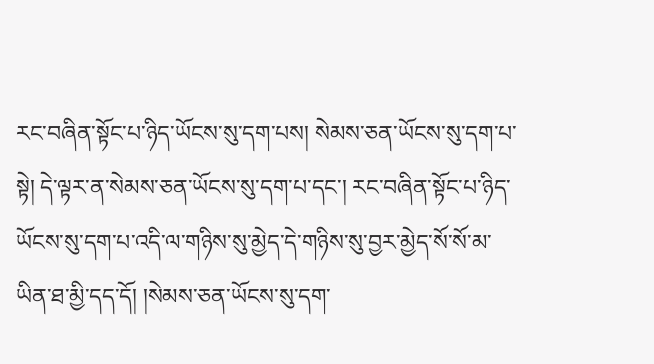རང་བཞིན་སྟོང་པ་ཉིད་ཡོངས་སུ་དག་པས། སེམས་ཅན་ཡོངས་སུ་དག་པ་སྟེ། དེ་ལྟར་ན་སེམས་ཅན་ཡོངས་སུ་དག་པ་དང་། རང་བཞིན་སྟོང་པ་ཉིད་ཡོངས་སུ་དག་པ་འདི་ལ་གཉིས་སུ་མྱེད་དེ་གཉིས་སུ་བྱར་མྱེད་སོ་སོ་མ་ཡིན་ཐ་མྱི་དད་དོ། །སེམས་ཅན་ཡོངས་སུ་དག་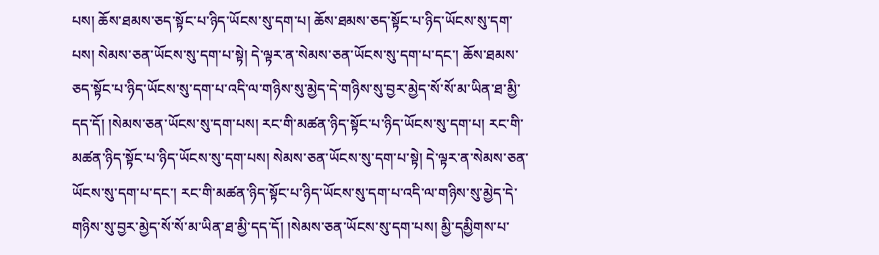པས། ཆོས་ཐམས་ཅད་སྟོང་པ་ཉིད་ཡོངས་སུ་དག་པ། ཆོས་ཐམས་ཅད་སྟོང་པ་ཉིད་ཡོངས་སུ་དག་པས། སེམས་ཅན་ཡོངས་སུ་དག་པ་སྟེ། དེ་ལྟར་ན་སེམས་ཅན་ཡོངས་སུ་དག་པ་དང་། ཆོས་ཐམས་ཅད་སྟོང་པ་ཉིད་ཡོངས་སུ་དག་པ་འདི་ལ་གཉིས་སུ་མྱེད་དེ་གཉིས་སུ་བྱར་མྱེད་སོ་སོ་མ་ཡིན་ཐ་མྱི་དད་དོ། །སེམས་ཅན་ཡོངས་སུ་དག་པས། རང་གི་མཚན་ཉིད་སྟོང་པ་ཉིད་ཡོངས་སུ་དག་པ། རང་གི་མཚན་ཉིད་སྟོང་པ་ཉིད་ཡོངས་སུ་དག་པས། སེམས་ཅན་ཡོངས་སུ་དག་པ་སྟེ། དེ་ལྟར་ན་སེམས་ཅན་ཡོངས་སུ་དག་པ་དང་། རང་གི་མཚན་ཉིད་སྟོང་པ་ཉིད་ཡོངས་སུ་དག་པ་འདི་ལ་གཉིས་སུ་མྱེད་དེ་གཉིས་སུ་བྱར་མྱེད་སོ་སོ་མ་ཡིན་ཐ་མྱི་དད་དོ། །སེམས་ཅན་ཡོངས་སུ་དག་པས། མྱི་དམྱིགས་པ་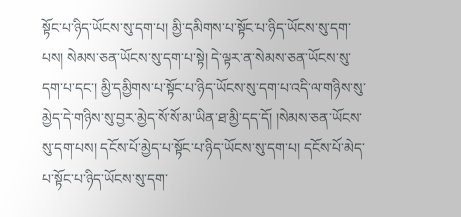སྟོང་པ་ཉིད་ཡོངས་སུ་དག་པ། མྱི་དམིགས་པ་སྟོང་པ་ཉིད་ཡོངས་སུ་དག་པས། སེམས་ཅན་ཡོངས་སུ་དག་པ་སྟེ། དེ་ལྟར་ན་སེམས་ཅན་ཡོངས་སུ་དག་པ་དང་། མྱི་དམྱིགས་པ་སྟོང་པ་ཉིད་ཡོངས་སུ་དག་པ་འདི་ལ་གཉིས་སུ་མྱེད་དེ་གཉིས་སུ་བྱར་མྱེད་སོ་སོ་མ་ཡིན་ཐ་མྱི་དད་དོ། །སེམས་ཅན་ཡོངས་སུ་དག་པས། དངོས་པོ་མྱེད་པ་སྟོང་པ་ཉིད་ཡོངས་སུ་དག་པ། དངོས་པོ་མེད་པ་སྟོང་པ་ཉིད་ཡོངས་སུ་དག་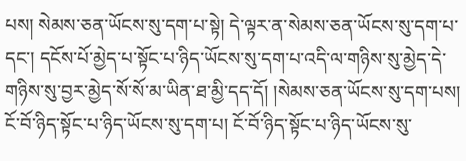པས། སེམས་ཅན་ཡོངས་སུ་དག་པ་སྟེ། དེ་ལྟར་ན་སེམས་ཅན་ཡོངས་སུ་དག་པ་དང་། དངོས་པོ་མྱེད་པ་སྟོང་པ་ཉིད་ཡོངས་སུ་དག་པ་འདི་ལ་གཉིས་སུ་མྱེད་དེ་གཉིས་སུ་བྱར་མྱེད་སོ་སོ་མ་ཡིན་ཐ་མྱི་དད་དོ། །སེམས་ཅན་ཡོངས་སུ་དག་པས། ངོ་བོ་ཉིད་སྟོང་པ་ཉིད་ཡོངས་སུ་དག་པ། ངོ་བོ་ཉིད་སྟོང་པ་ཉིད་ཡོངས་སུ་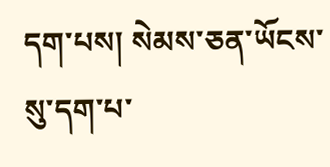དག་པས། སེམས་ཅན་ཡོངས་སུ་དག་པ་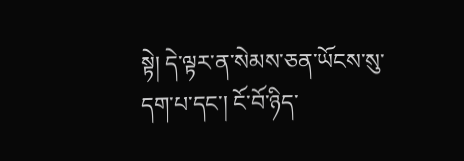སྟེ། དེ་ལྟར་ན་སེམས་ཅན་ཡོངས་སུ་དག་པ་དང་། ངོ་བོ་ཉིད་